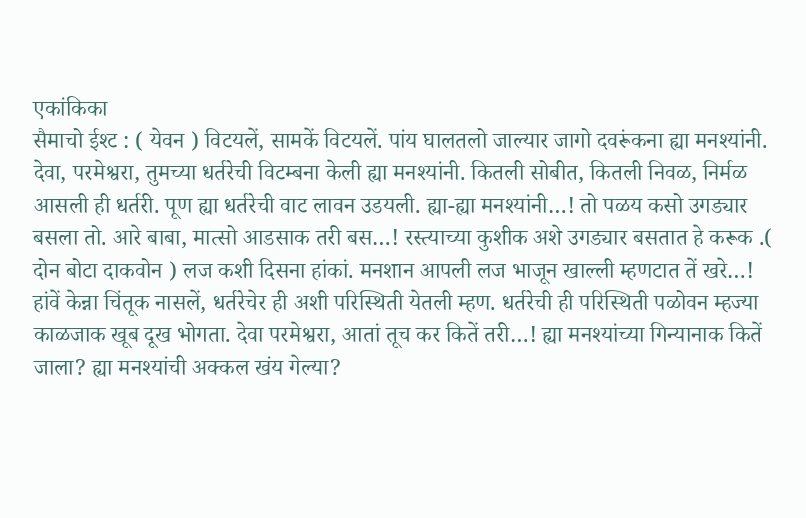एकांकिका
सैमाचो ईश्ट : ( येवन ) विटयलें, सामकें विटयलें. पांय घालतलो जाल्यार जागो दवरूंकना ह्या मनश्यांनी. देवा, परमेश्वरा, तुमच्या धर्तरेची विटम्बना केली ह्या मनश्यांनी. कितली सोबीत, कितली निवळ, निर्मळ आसली ही धर्तरी. पूण ह्या धर्तरेची वाट लावन उडयली. ह्या-ह्या मनश्यांनी…! तो पळय कसो उगड्यार बसला तो. आरे बाबा, मात्सो आडसाक तरी बस…! रस्त्याच्या कुशीक अशे उगड्यार बसतात हे करूक .( दोन बोटा दाकवोन ) लज कशी दिसना हांकां. मनशान आपली लज भाजून खाल्ली म्हणटात तें खरे…! हांवें केन्ना चिंतूक नासलें, धर्तरेचेर ही अशी परिस्थिती येतली म्हण. धर्तरेची ही परिस्थिती पळोवन म्हज्या काळजाक खूब दूख भोगता. देवा परमेश्वरा, आतां तूच कर कितें तरी…! ह्या मनश्यांच्या गिन्यानाक कितें जाला? ह्या मनश्यांची अक्कल खंय गेल्या?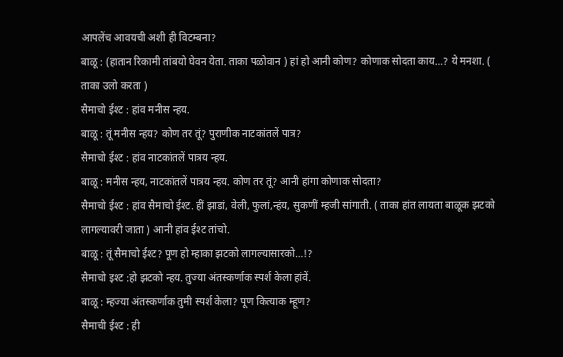आपलेंच आवयची अशी ही विटम्बना?
बाळू : (हातान रिकामी तांबयो घेवन येता. ताका पळोवान ) हां हो आनी कोण? कोणाक सोदता काय…? ये मनशा. ( ताका उलो करता )
सैमाचो ईश्ट : हांव मनीस न्हय.
बाळू : तूं मनीस न्हय? कोण तर तूं? पुराणीक नाटकांतलें पात्र?
सैमाचो ईश्ट : हांव नाटकांतलें पात्रय न्हय.
बाळू : मनीस न्हय, नाटकांतलें पात्रय न्हय. कोण तर तूं? आनी हांगा कोणाक सोदता?
सैमाचो ईश्ट : हांव सैमाचो ईश्ट. हीं झाडां, वेली, फुलां,न्हंय, सुकणीं म्हजी सांगाती. ( ताका हांत लायता बाळूक झटको लागल्यावरी जाता ) आनी हांव ईश्ट तांचो.
बाळू : तूं सैमाचो ईश्ट? पूण हो म्हाका झटको लागल्यासारको…!?
सैमाचो इश्ट :हो झटको न्हय. तुज्या अंतस्कर्णाक स्पर्श केला हांवें.
बाळू : म्हज्या अंतस्कर्णाक तुमी स्पर्श केला? पूण कित्याक म्हूण?
सैमाची ईश्ट : ही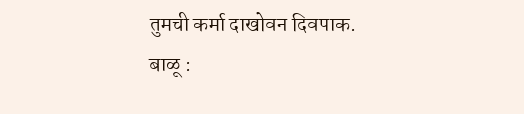तुमची कर्मा दाखोवन दिवपाक.
बाळू :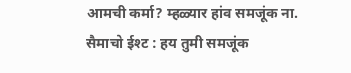आमची कर्मा? म्हळ्यार हांव समजूंक ना.
सैमाचो ईश्ट : हय तुमी समजूंक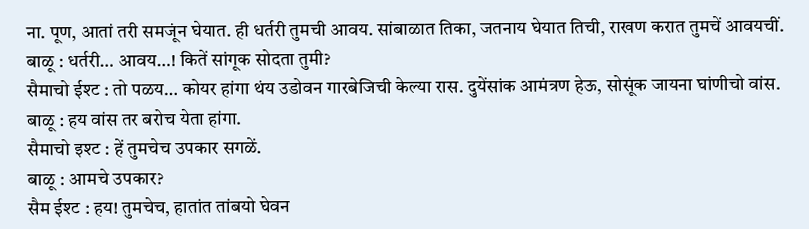ना. पूण, आतां तरी समजूंन घेयात. ही धर्तरी तुमची आवय. सांबाळात तिका, जतनाय घेयात तिची, राखण करात तुमचें आवयचीं.
बाळू : धर्तरी… आवय…! कितें सांगूक सोदता तुमी?
सैमाचो ईश्ट : तो पळय… कोयर हांगा थंय उडोवन गारबेजिची केल्या रास. दुयेंसांक आमंत्रण हेऊ, सोसूंक जायना घांणीचो वांस.
बाळू : हय वांस तर बरोच येता हांगा.
सैमाचो इश्ट : हें तुमचेच उपकार सगळें.
बाळू : आमचे उपकार?
सैम ईश्ट : हय! तुमचेच, हातांत तांबयो घेवन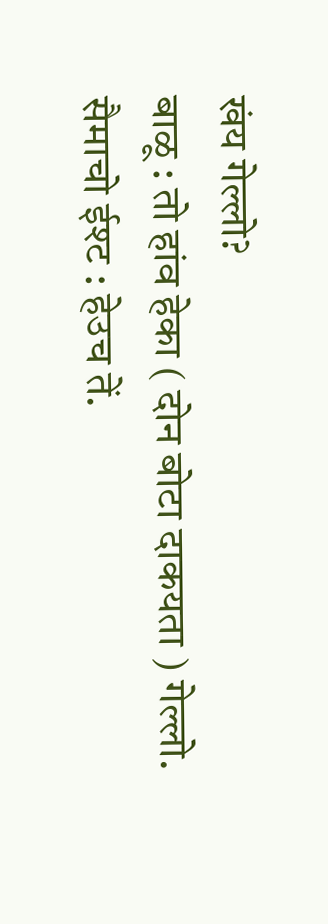खंय गेल्लो?
बाळू : तो हांव हेका ( दोन बोटा दाकयता ) गेल्लो.
सैमाचो ईश्ट : हेउच तें.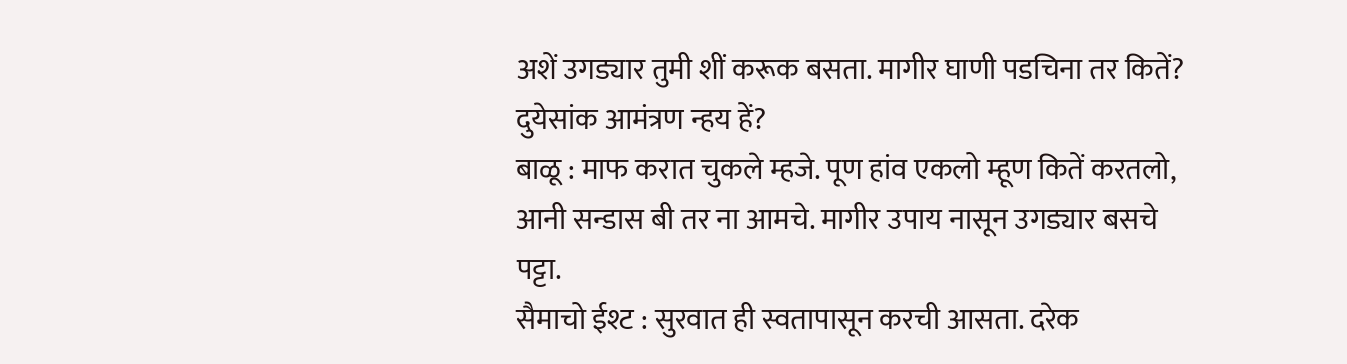अशें उगड्यार तुमी शीं करूक बसता. मागीर घाणी पडचिना तर कितें? दुयेसांक आमंत्रण न्हय हें?
बाळू : माफ करात चुकले म्हजे. पूण हांव एकलो म्हूण कितें करतलो, आनी सन्डास बी तर ना आमचे. मागीर उपाय नासून उगड्यार बसचे पट्टा.
सैमाचो ईश्ट : सुरवात ही स्वतापासून करची आसता. दरेक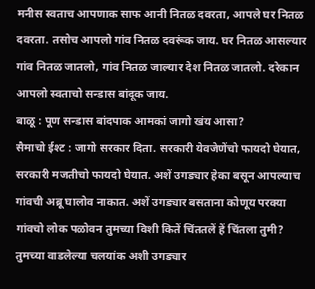मनीस स्वताच आपणाक साफ आनी नितळ दवरता, आपले घर नितळ दवरता. तसोच आपलो गांव नितळ दवरूंक जाय. घर नितळ आसल्यार गांव नितळ जातलो, गांव नितळ जाल्यार देश नितळ जातलो. दरेकान आपलो स्वताचो सन्डास बांदूक जाय.
बाळू : पूण सन्डास बांदपाक आमकां जागो खंय आसा?
सैमाचो ईश्ट : जागो सरकार दिता. सरकारी येवजेणेंचो फायदो घेयात, सरकारी मजतीचो फायदो घेयात. अशें उगड्यार हेका बसून आपल्याच गांवची अब्रू घालोव नाकात. अशें उगड्यार बसताना कोणूय परक्या गांवचो लोक पळोवन तुमच्या विशी कितें चिंततलें हें चिंतला तुमी? तुमच्या वाडलेल्या चलयांक अशी उगड्यार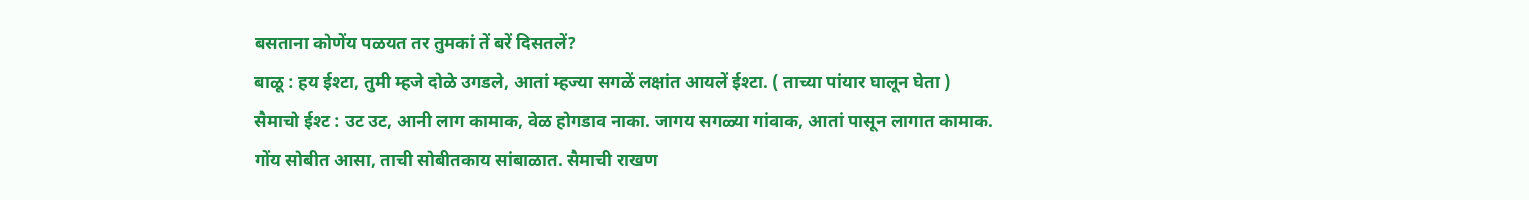बसताना कोणेंय पळयत तर तुमकां तें बरें दिसतलें?
बाळू : हय ईश्टा, तुमी म्हजे दोळे उगडले, आतां म्हज्या सगळें लक्षांत आयलें ईश्टा. ( ताच्या पांयार घालून घेता )
सैमाचो ईश्ट : उट उट, आनी लाग कामाक, वेळ होगडाव नाका. जागय सगळ्या गांवाक, आतां पासून लागात कामाक. गोंय सोबीत आसा, ताची सोबीतकाय सांबाळात. सैमाची राखण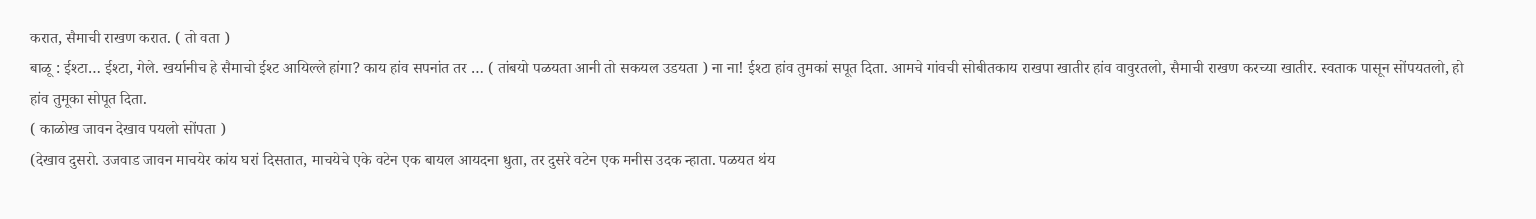करात, सैमाची राखण करात. ( तो वता )
बाळू : ईश्टा… ईश्टा, गेले. खर्यानीच हे सैमाचो ईश्ट आयिल्ले हांगा? काय हांव सपनांत तर … ( तांबयो पळयता आनी तो सकयल उडयता ) ना ना! ईश्टा हांव तुमकां सपूत दिता. आमचे गांवची सोबीतकाय राखपा खातीर हांव वावुरतलो, सैमाची राखण करच्या खातीर. स्वताक पासून सोंपयतलो, हो हांव तुमूका सोपूत दिता.
( काळोख जावन देखाव पयलो सोंपता )
(देखाव दुसरो. उजवाड जावन माचयेर कांय घरां दिसतात, माचयेचे एके वटेन एक बायल आयदना धुता, तर दुसरे वटेन एक मनीस उदक न्हाता. पळयत थंय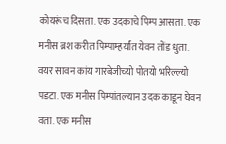कोयरूंच दिसता. एक उदकाचे पिम्प आसता. एक मनीस ब्रश करीत पिम्पाम्हर्यांत येवन तोंड धुता. वयर सावन कांय गारबेजीच्यो पोतयो भरिल्ल्यो पडटा. एक मनीस पिम्पांतल्यान उदक काडून घेवन वता. एक मनीस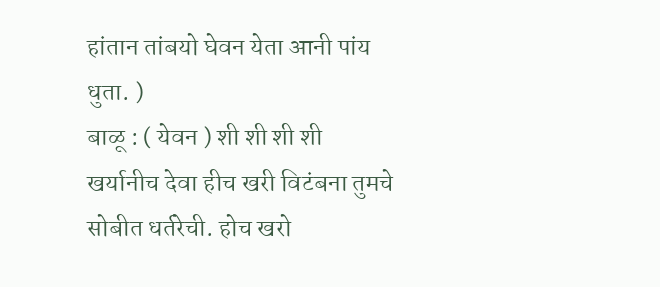हांतान तांबयो घेवन येता आनी पांय धुता. )
बाळू : ( येवन ) शी शी शी शी खर्यानीच देवा हीच खरी विटंबना तुमचे सोबीत धर्तरेची. होच खरो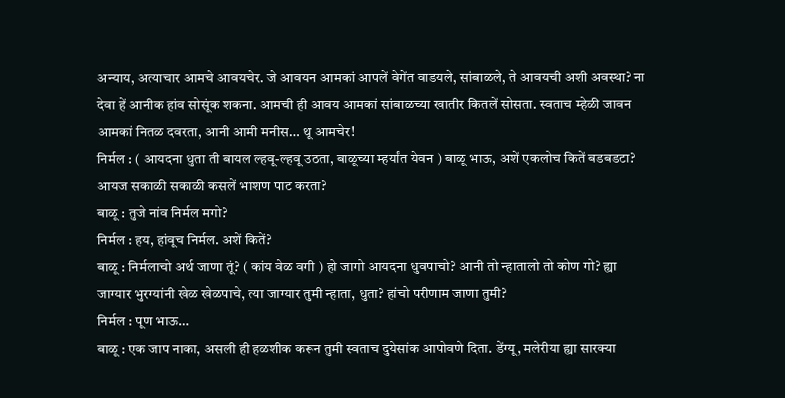अन्याय, अत्याचार आमचे आवयचेर. जे आवयन आमकां आपलें वेगेंत वाडयले, सांबाळले, ते आवयची अशी अवस्था? ना देवा हें आनीक हांव सोसूंक शकना. आमची ही आवय आमकां सांबाळच्या खातीर कितलें सोसता. स्वताच म्हेळी जावन आमकां नितळ दवरता, आनी आमी मनीस… थू आमचेर!
निर्मल : ( आयदना धुता ती बायल ल्हवू-ल्हवू उठता, बाळूच्या म्हर्यांत येवन ) बाळू भाऊ, अशें एकलोच कितें बडबडटा? आयज सकाळी सकाळी कसलें भाशण पाट करता?
बाळू : तुजे नांव निर्मल मगो?
निर्मल : हय, हांवूच निर्मल. अशें कितें?
बाळू : निर्मलाचो अर्थ जाणा तूं? ( कांय वेळ वगी ) हो जागो आयदना धुवपाचो? आनी तो न्हातालो तो कोण गो? ह्या जाग्यार भुरग्यांनी खेळ खेळपाचे, त्या जाग्यार तुमी न्हाता, धुता? हांचो परीणाम जाणा तुमी?
निर्मल : पूण भाऊ…
बाळू : एक जाप नाका, असली ही हळशीक करून तुमी स्वताच दुयेसांक आपोवणे दिता. डेंग्यू, मलेरीया ह्या सारक्या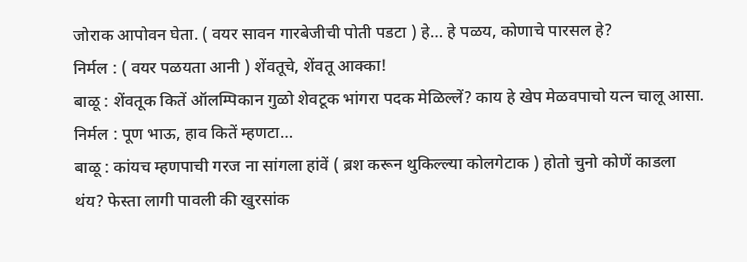जोराक आपोवन घेता. ( वयर सावन गारबेजीची पोती पडटा ) हे… हे पळय, कोणाचे पारसल हे?
निर्मल : ( वयर पळयता आनी ) शेंवतूचे, शेंवतू आक्का!
बाळू : शेंवतूक कितें ऑलम्पिकान गुळो शेवटूक भांगरा पदक मेळिल्लें? काय हे खेप मेळवपाचो यत्न चालू आसा.
निर्मल : पूण भाऊ, हाव कितें म्हणटा…
बाळू : कांयच म्हणपाची गरज ना सांगला हांवें ( ब्रश करून थुकिल्ल्या कोलगेटाक ) होतो चुनो कोणें काडला थंय? फेस्ता लागी पावली की खुरसांक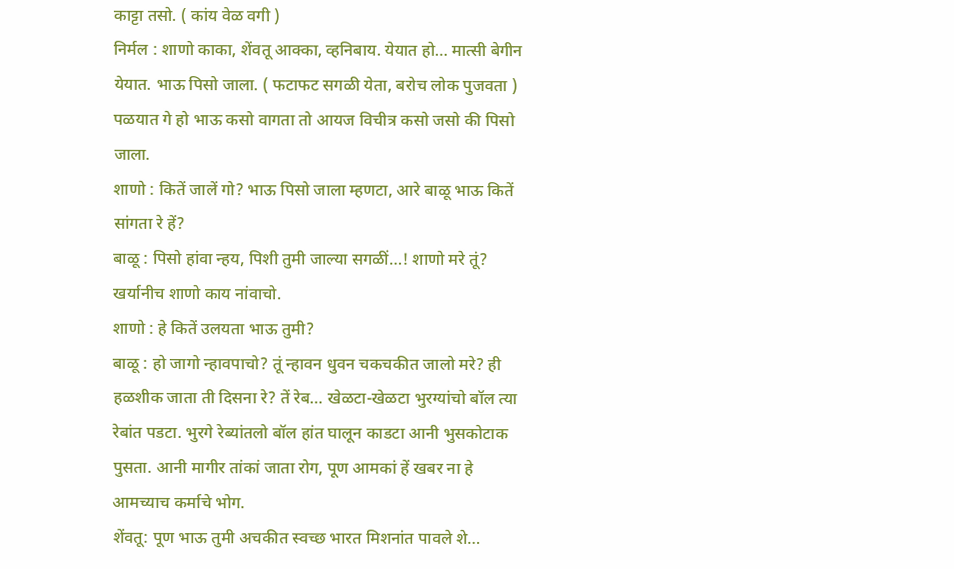काट्टा तसो. ( कांय वेळ वगी )
निर्मल : शाणो काका, शेंवतू आक्का, व्हनिबाय. येयात हो… मात्सी बेगीन येयात. भाऊ पिसो जाला. ( फटाफट सगळी येता, बरोच लोक पुजवता ) पळयात गे हो भाऊ कसो वागता तो आयज विचीत्र कसो जसो की पिसो जाला.
शाणो : कितें जालें गो? भाऊ पिसो जाला म्हणटा, आरे बाळू भाऊ कितें सांगता रे हें?
बाळू : पिसो हांवा न्हय, पिशी तुमी जाल्या सगळीं…! शाणो मरे तूं? खर्यानीच शाणो काय नांवाचो.
शाणो : हे कितें उलयता भाऊ तुमी?
बाळू : हो जागो न्हावपाचो? तूं न्हावन धुवन चकचकीत जालो मरे? ही हळशीक जाता ती दिसना रे? तें रेब… खेळटा-खेळटा भुरग्यांचो बॉल त्या रेबांत पडटा. भुरगे रेब्यांतलो बॉल हांत घालून काडटा आनी भुसकोटाक पुसता. आनी मागीर तांकां जाता रोग, पूण आमकां हें खबर ना हे आमच्याच कर्माचे भोग.
शेंवतू: पूण भाऊ तुमी अचकीत स्वच्छ भारत मिशनांत पावले शे…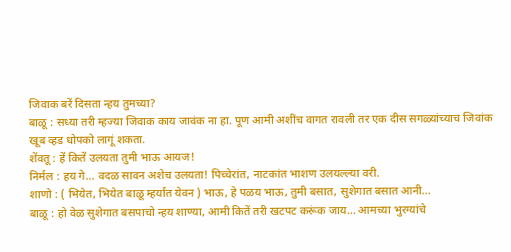जिवाक बरें दिसता न्हय तुमच्या?
बाळू : सध्या तरी म्हज्या जिवाक काय जावंक ना हा. पूण आमी अशींच वागत रावली तर एक दीस सगळ्यांच्याच जिवांक खूब व्हड धोपको लागूं शकता.
शेंवतू : हें कितें उलयता तुमी भाऊ आयज!
निर्मल : हय गे… वदळ सावन अशेच उलयता! पिच्चेरांत, नाटकांत भाशण उलयल्ल्या वरी.
शाणो : ( भियेत, भियेत बाळू म्हर्यांत येवन ) भाऊ, हे पळय भाऊ, तुमी बसात, सुशेगात बसात आनी…
बाळू : हो वेळ सुशेगात बसपाचो न्हय शाण्या, आमी कितें तरी खटपट करूंक जाय… आमच्या भुरग्यांचे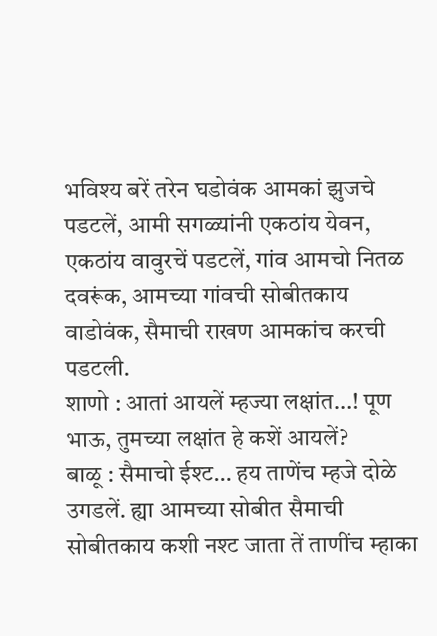भविश्य बरें तरेन घडोवंक आमकां झुजचे पडटलें, आमी सगळ्यांनी एकठांय येवन, एकठांय वावुरचें पडटलें, गांव आमचो नितळ दवरूंक, आमच्या गांवची सोबीतकाय वाडोवंक, सैमाची राखण आमकांच करची पडटली.
शाणो : आतां आयलें म्हज्या लक्षांत…! पूण भाऊ, तुमच्या लक्षांत हे कशें आयलें?
बाळू : सैमाचो ईश्ट… हय ताणेंच म्हजे दोळे उगडलें. ह्या आमच्या सोबीत सैमाची सोबीतकाय कशी नश्ट जाता तें ताणींच म्हाका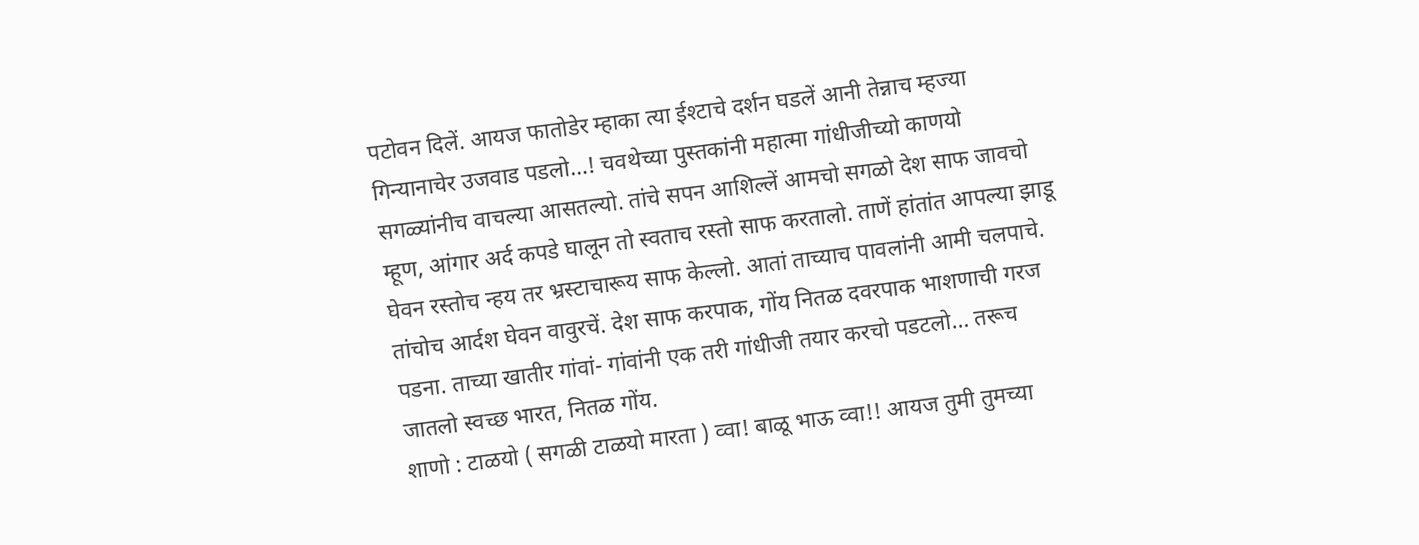पटोवन दिलें. आयज फातोडेर म्हाका त्या ईश्टाचे दर्शन घडलें आनी तेन्नाच म्हज्या गिन्यानाचेर उजवाड पडलो…! चवथेच्या पुस्तकांनी महात्मा गांधीजीच्यो काणयो सगळ्यांनीच वाचल्या आसतल्यो. तांचे सपन आशिल्लें आमचो सगळो देश साफ जावचो म्हूण, आंगार अर्द कपडे घालून तो स्वताच रस्तो साफ करतालो. ताणें हांतांत आपल्या झाडू घेवन रस्तोच न्हय तर भ्रस्टाचारूय साफ केल्लो. आतां ताच्याच पावलांनी आमी चलपाचे. तांचोच आर्दश घेवन वावुरचें. देश साफ करपाक, गोंय नितळ दवरपाक भाशणाची गरज पडना. ताच्या खातीर गांवां- गांवांनी एक तरी गांधीजी तयार करचो पडटलो… तरूच जातलो स्वच्छ भारत, नितळ गोंय.
शाणो : टाळयो ( सगळी टाळयो मारता ) व्वा! बाळू भाऊ व्वा!! आयज तुमी तुमच्या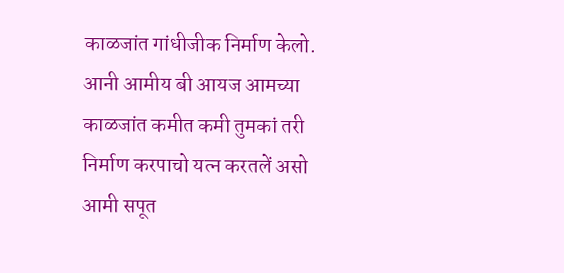काळजांत गांधीजीक निर्माण केलो. आनी आमीय बी आयज आमच्या काळजांत कमीत कमी तुमकां तरी निर्माण करपाचो यत्न करतलें असो आमी सपूत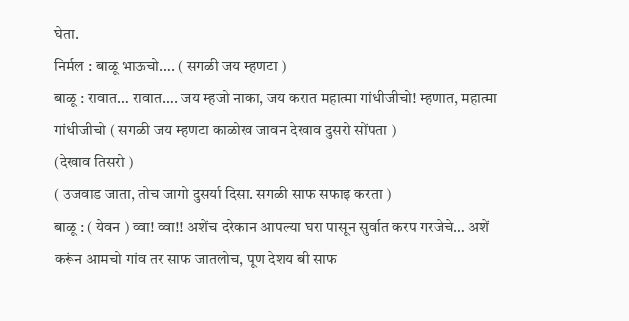घेता.
निर्मल : बाळू भाऊचो…. ( सगळी जय म्हणटा )
बाळू : रावात… रावात…. जय म्हजो नाका, जय करात महात्मा गांधीजीचो! म्हणात, महात्मा गांधीजीचो ( सगळी जय म्हणटा काळोख जावन देखाव दुसरो सोंपता )
(देखाव तिसरो )
( उजवाड जाता, तोच जागो दुसर्या दिसा. सगळी साफ सफाइ करता )
बाळू : ( येवन ) व्वा! व्वा!! अशेंच दरेकान आपल्या घरा पासून सुर्वात करप गरजेचे… अशें करूंन आमचो गांव तर साफ जातलोच, पूण देशय बी साफ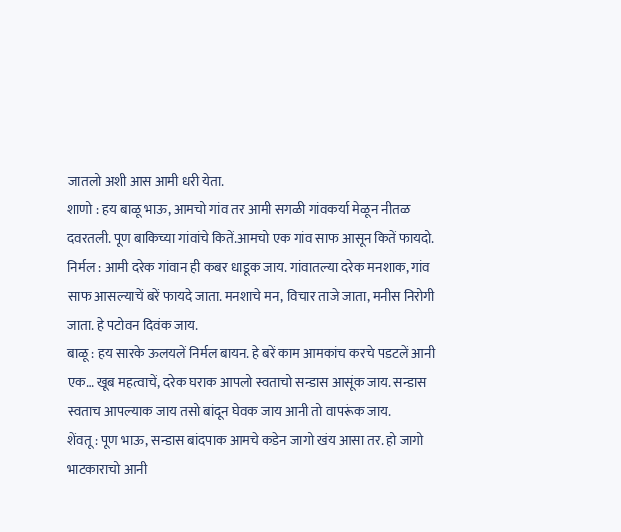जातलो अशी आस आमी धरी येता.
शाणो : हय बाळू भाऊ, आमचो गांव तर आमी सगळी गांवकर्या मेळून नीतळ दवरतली. पूण बाकिच्या गांवांचे कितें.आमचो एक गांव साफ आसून कितें फायदो.
निर्मल : आमी दरेक गांवान ही कबर धाडूक जाय. गांवातल्या दरेक मनशाक, गांव साफ आसल्याचें बरें फायदे जाता. मनशाचे मन, विचार ताजे जाता, मनीस निरोगी जाता. हे पटोवन दिवंक जाय.
बाळू : हय सारके ऊलयलें निर्मल बायन. हे बरें काम आमकांच करचे पडटलें आनी एक… खूब महत्वाचें, दरेक घराक आपलो स्वताचो सन्डास आसूंक जाय. सन्डास स्वताच आपल्याक जाय तसो बांदून घेवक जाय आनी तो वापरूंक जाय.
शेंवतू : पूण भाऊ, सन्डास बांदपाक आमचे कडेन जागो खंय आसा तर. हो जागो भाटकाराचो आनी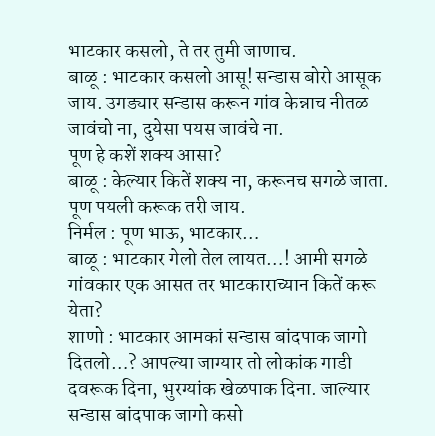भाटकार कसलो, ते तर तुमी जाणाच.
बाळू : भाटकार कसलो आसू! सन्डास बोरो आसूक जाय. उगड्यार सन्डास करून गांव केन्नाच नीतळ जावंचो ना, दुयेसा पयस जावंचे ना.
पूण हे कशें शक्य आसा?
बाळू : केल्यार कितें शक्य ना, करूनच सगळे जाता. पूण पयली करूक तरी जाय.
निर्मल : पूण भाऊ, भाटकार…
बाळू : भाटकार गेलो तेल लायत…! आमी सगळे गांवकार एक आसत तर भाटकाराच्यान कितें करू येता?
शाणो : भाटकार आमकां सन्डास बांदपाक जागो दितलो…? आपल्या जाग्यार तो लोकांक गाडी दवरूक दिना, भुरग्यांक खेळपाक दिना. जाल्यार सन्डास बांदपाक जागो कसो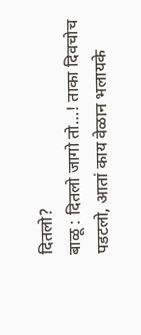दितलो?
बाळू : दितलो जागो तो…! ताका दिवचोच पडटलो, आतां काय वेळान भलायके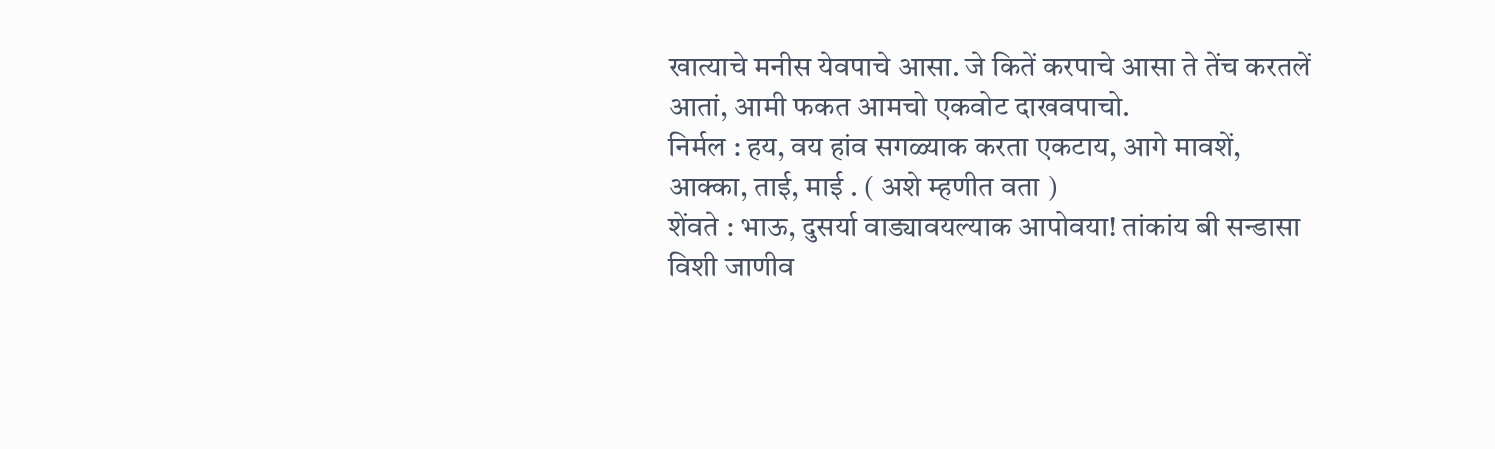खात्याचे मनीस येवपाचे आसा. जे कितें करपाचे आसा ते तेंच करतलें आतां, आमी फकत आमचो एकवोट दाखवपाचो.
निर्मल : हय, वय हांव सगळ्याक करता एकटाय, आगे मावशें, आक्का, ताई, माई . ( अशे म्हणीत वता )
शेंवते : भाऊ, दुसर्या वाड्यावयल्याक आपोवया! तांकांय बी सन्डासा विशी जाणीव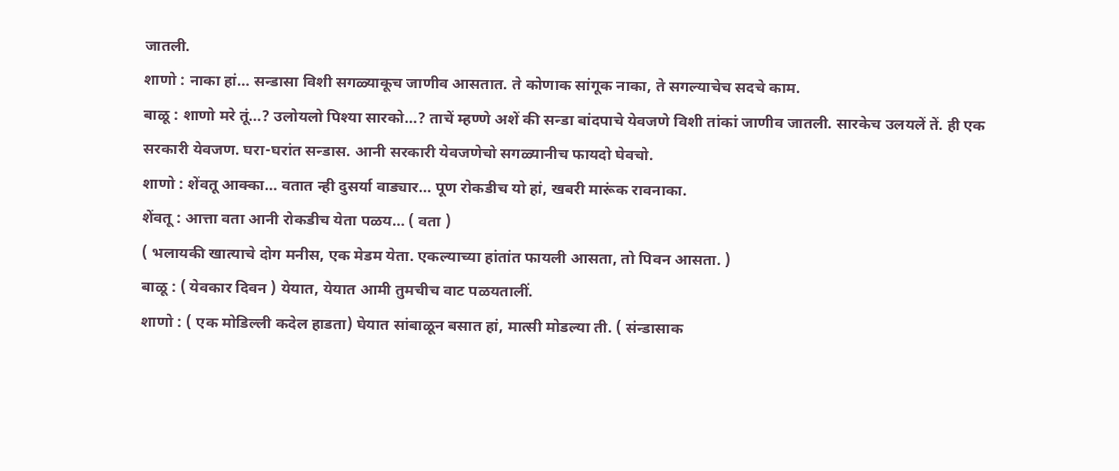जातली.
शाणो : नाका हां… सन्डासा विशी सगळ्याकूच जाणीव आसतात. ते कोणाक सांगूक नाका, ते सगल्याचेच सदचे काम.
बाळू : शाणो मरे तूं…? उलोयलो पिश्या सारको…? ताचें म्हण्णे अशें की सन्डा बांदपाचे येवजणे विशी तांकां जाणीव जातली. सारकेच उलयलें तें. ही एक सरकारी येवजण. घरा-घरांत सन्डास. आनी सरकारी येवजणेचो सगळ्यानीच फायदो घेवचो.
शाणो : शेंवतू आक्का… वतात न्ही दुसर्या वाड्यार… पूण रोकडीच यो हां, खबरी मारूंक रावनाका.
शेंवतू : आत्ता वता आनी रोकडीच येता पळय… ( वता )
( भलायकी खात्याचे दोग मनीस, एक मेडम येता. एकल्याच्या हांतांत फायली आसता, तो पिवन आसता. )
बाळू : ( येवकार दिवन ) येयात, येयात आमी तुमचीच वाट पळयतालीं.
शाणो : ( एक मोडिल्ली कदेल हाडता) घेयात सांबाळून बसात हां, मात्सी मोडल्या ती. ( संन्डासाक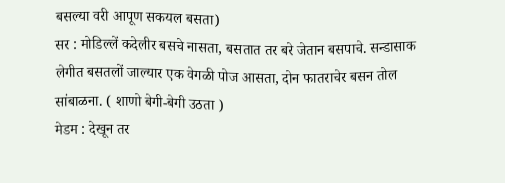बसल्या वरी आपूण सकयल बसता)
सर : मोडिल्लें कदेलीर बसचे नासता, बसतात तर बरे जेतान बसपाचे. सन्डासाक लेगीत बसतलों जाल्यार एक वेगळी पोज आसता, दोन फातराचेर बसन तोल सांबाळना. ( शाणो बेगी-बेगी उठता )
मेडम : देखून तर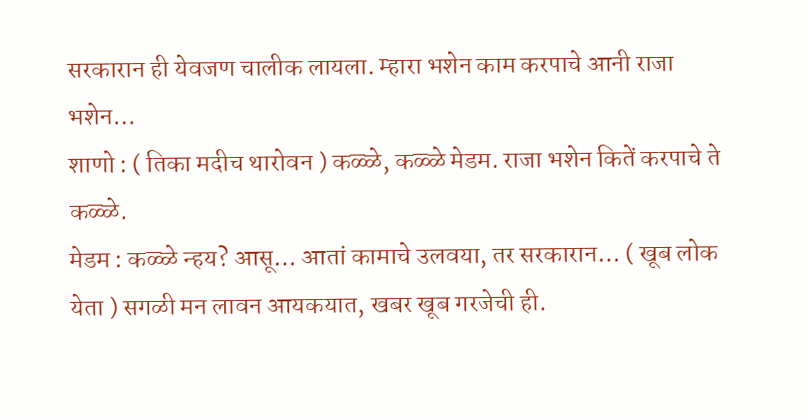सरकारान ही येवजण चालीक लायला. म्हारा भशेन काम करपाचे आनी राजा भशेन…
शाणो : ( तिका मदीच थारोवन ) कळ्ळे, कळ्ळे मेडम. राजा भशेन कितें करपाचे ते कळ्ळे.
मेडम : कळ्ळे न्हय? आसू… आतां कामाचे उलवया, तर सरकारान… ( खूब लोक येता ) सगळी मन लावन आयकयात, खबर खूब गरजेची ही.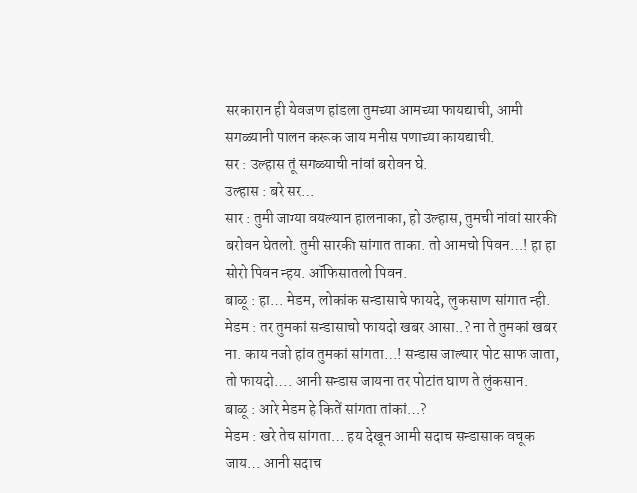सरकारान ही येवजण हांडला तुमच्या आमच्या फायद्याची, आमी सगळ्यानी पालन करूक जाय मनीस पणाच्या कायद्याची.
सर : उल्हास तूं सगळ्याची नांवां बरोवन घे.
उल्हास : बरे सर…
सार : तुमी जाग्या वयल्यान हालनाका, हो उल्हास, तुमची नांवां सारकी बरोवन घेतलो. तुमी सारकी सांगात ताका. तो आमचो पिवन…! हा हा सोरो पिवन न्हय. ऑफिसातलो पिवन.
बाळू : हा… मेडम, लोकांक सन्डासाचे फायदे, लुकसाण सांगात न्ही.
मेडम : तर तुमकां सन्डासाचो फायदो खबर आसा..? ना ते तुमकां खबर ना. काय नजो हांव तुमकां सांगता…! सन्डास जाल्यार पोट साफ जाता, तो फायदो…. आनी सन्डास जायना तर पोटांत घाण ते लुंकसान.
बाळू : आरे मेडम हे कितें सांगता तांकां…?
मेडम : खरे तेच सांगता… हय देखून आमी सदाच सन्डासाक वचूक जाय… आनी सदाच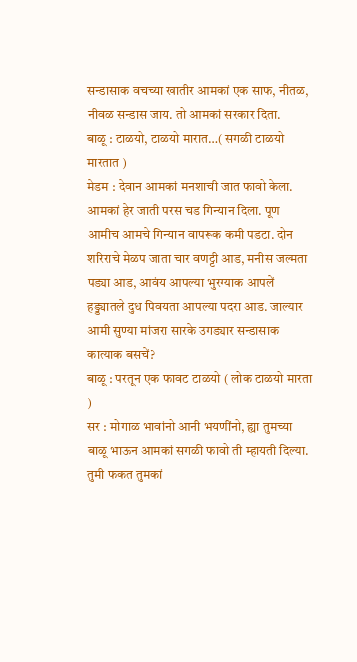सन्डासाक वचच्या खातीर आमकां एक साफ, नीतळ, नीवळ सन्डास जाय. तो आमकां सरकार दिता.
बाळू : टाळयो, टाळयो मारात…( सगळी टाळयो मारतात )
मेडम : देवान आमकां मनशाची जात फावो केला. आमकां हेर जाती परस चड गिन्यान दिला. पूण आमीच आमचे गिन्यान वापरूक कमी पडटा. दोन शरिराचे मेळप जाता चार वणट्टी आड, मनीस जल्मता पड्या आड, आवंय आपल्या भुरग्याक आपलें हड्ड्यातले दुध पिवयता आपल्या पदरा आड. जाल्यार आमी सुण्या मांजरा सारके उगड्यार सन्डासाक कात्याक बसचें?
बाळू : परतून एक फावट टाळयो ( लोक टाळयो मारता )
सर : मोगाळ भावांनो आनी भयणींनो, ह्या तुमच्या बाळू भाऊन आमकां सगळी फावो ती म्हायती दिल्या. तुमी फकत तुमकां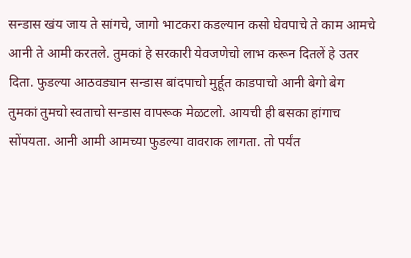सन्डास खंय जाय ते सांगचे, जागो भाटकरा कडल्यान कसो घेवपाचे ते काम आमचे आनी ते आमी करतले. तुमकां हे सरकारी येवजणेचो लाभ करून दितलें हे उतर दिता. फुडल्या आठवड्यान सन्डास बांदपाचो मुर्हूत काडपाचो आनी बेगो बेग तुमकां तुमचो स्वताचो सन्डास वापरूक मेळटलो. आयची ही बसका हांगाच सोंपयता. आनी आमी आमच्या फुडल्या वावराक लागता. तो पर्यंत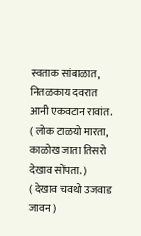स्वताक सांबाळात, नितळकाय दवरात आनी एकवटान रावांत.
( लोक टाळयो मारता, काळोख जाता तिसरो देखाव सोंपता. )
( देखाव चवथो उजवाड जावन )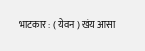भाटकार : ( येवन ) खंय आसा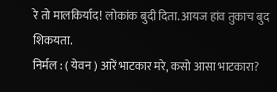रे तो मालकिर्याद! लोकांक बुदी दिता. आयज हांव तुकाच बुद शिकयता.
निर्मल : ( येवन ) आरें भाटकार मरे, कसो आसा भाटकारा?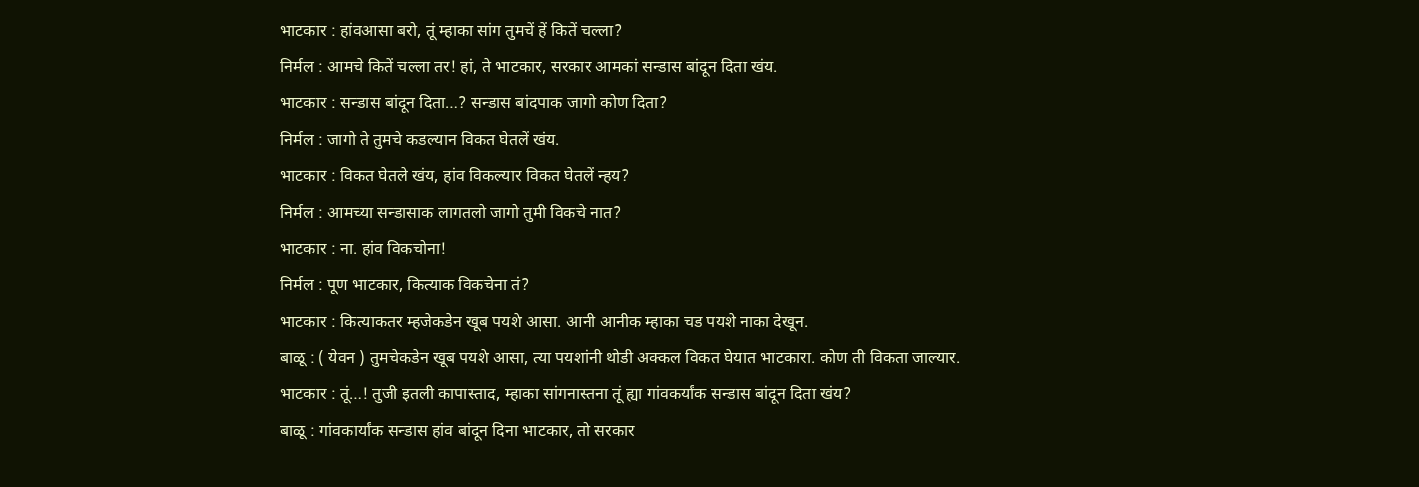भाटकार : हांवआसा बरो, तूं म्हाका सांग तुमचें हें कितें चल्ला?
निर्मल : आमचे कितें चल्ला तर! हां, ते भाटकार, सरकार आमकां सन्डास बांदून दिता खंय.
भाटकार : सन्डास बांदून दिता…? सन्डास बांदपाक जागो कोण दिता?
निर्मल : जागो ते तुमचे कडल्यान विकत घेतलें खंय.
भाटकार : विकत घेतले खंय, हांव विकल्यार विकत घेतलें न्हय?
निर्मल : आमच्या सन्डासाक लागतलो जागो तुमी विकचे नात?
भाटकार : ना. हांव विकचोना!
निर्मल : पूण भाटकार, कित्याक विकचेना तं?
भाटकार : कित्याकतर म्हजेकडेन खूब पयशे आसा. आनी आनीक म्हाका चड पयशे नाका देखून.
बाळू : ( येवन ) तुमचेकडेन खूब पयशे आसा, त्या पयशांनी थोडी अक्कल विकत घेयात भाटकारा. कोण ती विकता जाल्यार.
भाटकार : तूं…! तुजी इतली कापास्ताद, म्हाका सांगनास्तना तूं ह्या गांवकर्यांक सन्डास बांदून दिता खंय?
बाळू : गांवकार्यांक सन्डास हांव बांदून दिना भाटकार, तो सरकार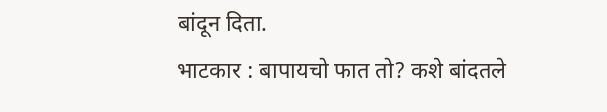बांदून दिता.
भाटकार : बापायचो फात तो? कशे बांदतले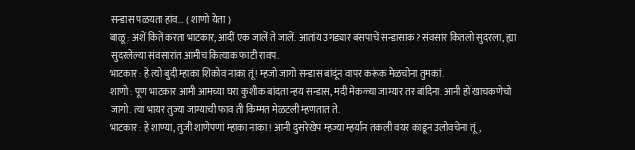सन्डास पळयता हांव… ( शाणो येता )
बाळू : अशें कितें करता भाटकार, आदीं एक जालें ते जालें. आतांय उगड्यार बसपाचें सन्डासाक? संवसार कितलो सुदरला, ह्या सुदरलेल्या संवसारांत आमीच कित्याक फाटी रावप.
भाटकार : हे त्यो बुदी म्हाका शिकोव नाका तूं! म्हजो जागो सन्डास बांदूंन वापर करूंक मेळचोना तुमकां.
शाणो : पूण भाटकार आमी आमच्या घरा कुशीक बांदता न्हय सन्डास, मदी मेकळ्या जाग्यार तर बांदिना. आनी हो खाचकणेचो जागो. त्या भायर तुज्या जाग्याची फाव ती किम्मत मेळटली म्हणतात ते.
भाटकार : हे शाण्या, तुजी शाणेपणां म्हाका नाका! आनी दुसरेखेप म्हज्या म्हर्यान तकली वयर काडून उलोवचेना तूं,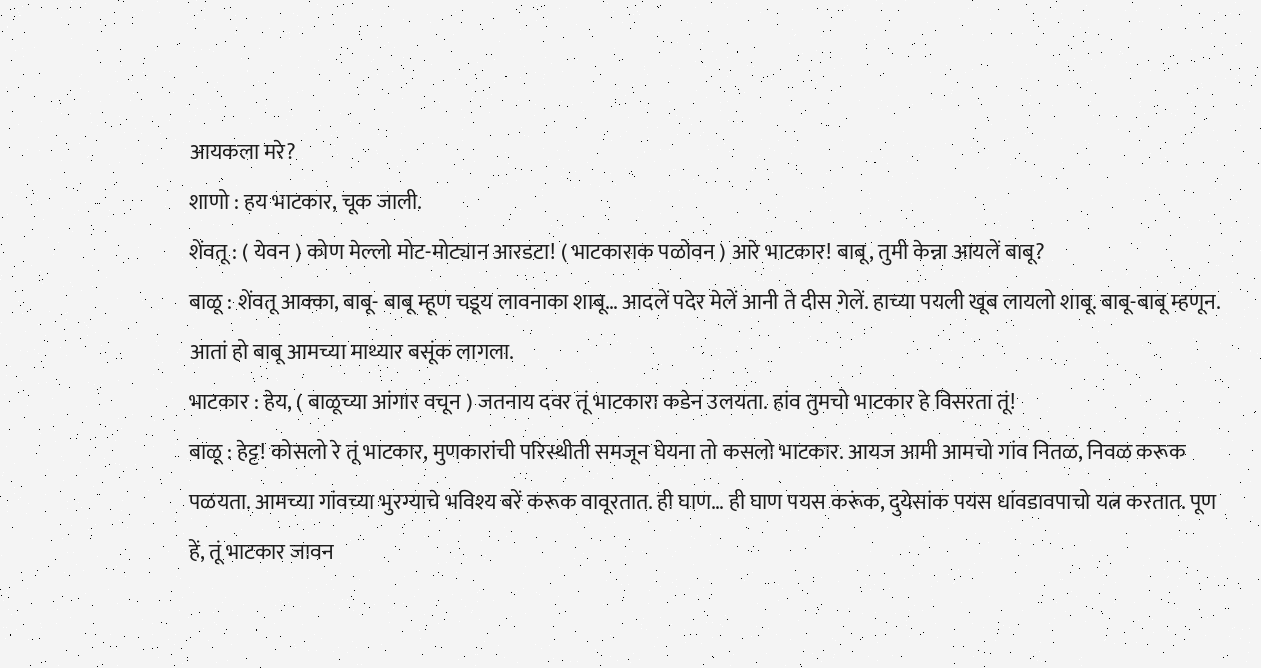आयकला मरे?
शाणो : हय भाटकार, चूक जाली.
शेंवतू : ( येवन ) कोण मेल्लो मोट-मोट्यान आरडटा! ( भाटकाराक पळोवन ) आरे भाटकार! बाबू, तुमी केन्ना आयलें बाबू?
बाळू : शेंवतू आक्का, बाबू- बाबू म्हूण चडूय लावनाका शाबू… आदलें पदेर मेलें आनी ते दीस गेलें. हाच्या पयली खूब लायलो शाबू. बाबू-बाबू म्हणून. आतां हो बाबू आमच्या माथ्यार बसूंक लागला.
भाटकार : हेय, ( बाळूच्या आंगार वचून ) जतनाय दवर तूं भाटकारा कडेन उलयता. हांव तुमचो भाटकार हे विसरता तूं!
बाळू : हेट्ट! कोसलो रे तूं भाटकार, मुणकारांची परिस्थीती समजून घेयना तो कसलो भाटकार. आयज आमी आमचो गांव नितळ, निवळ करूक पळयता. आमच्या गांवच्या भुरग्याचे भविश्य बरें करूक वावूरतात. ही घाण… ही घाण पयस करूंक, दुयेसांक पयस धांवडावपाचो यत्न करतात. पूण हें, तूं भाटकार जावन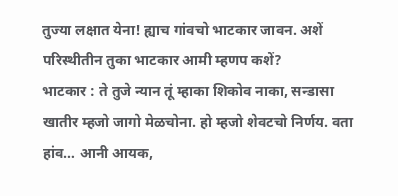तुज्या लक्षात येना! ह्याच गांवचो भाटकार जावन. अशें परिस्थीतीन तुका भाटकार आमी म्हणप कशें?
भाटकार : ते तुजे न्यान तूं म्हाका शिकोव नाका, सन्डासा खातीर म्हजो जागो मेळचोना. हो म्हजो शेवटचो निर्णय. वता हांव… आनी आयक,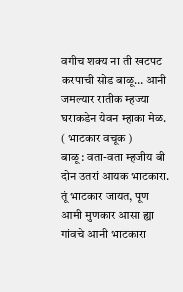वगीच शक्य ना ती खटपट करपाची सोड बाळू… आनी जमल्यार रातीक म्हज्या घराकडेन येवन म्हाका मेळ. ( भाटकार वचूक )
बाळू : वता-वता म्हजीय बी दोन उतरां आयक भाटकारा. तूं भाटकार जायत, पूण आमी मुणकार आसा ह्या गांवचे आनी भाटकारा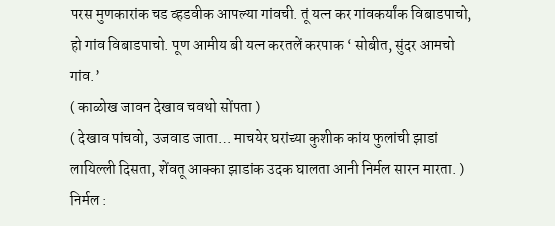परस मुणकारांक चड व्हडवीक आपल्या गांवची. तूं यत्न कर गांवकर्यांक विबाडपाचो, हो गांव विबाडपाचो. पूण आमीय बी यत्न करतलें करपाक ‘ सोबीत, सुंदर आमचो गांव.’
( काळोख जावन देखाव चवथो सोंपता )
( देखाव पांचवो, उजवाड जाता… माचयेर घरांच्या कुशीक कांय फुलांची झाडां लायिल्ली दिसता, शेंवतू आक्का झाडांक उदक घालता आनी निर्मल सारन मारता. )
निर्मल :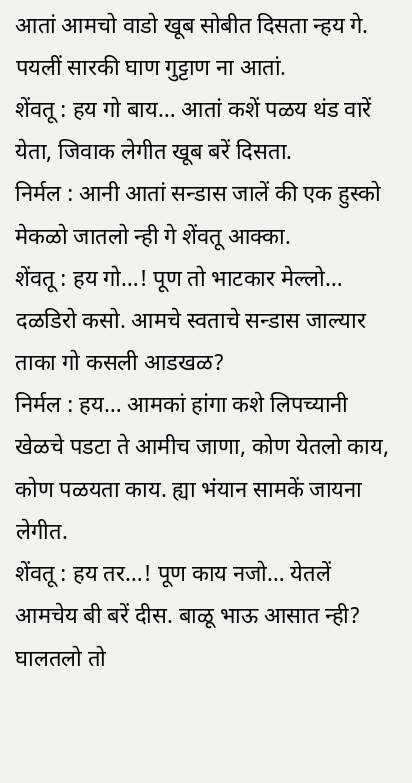आतां आमचो वाडो खूब सोबीत दिसता न्हय गे. पयलीं सारकी घाण गुट्टाण ना आतां.
शेंवतू : हय गो बाय… आतां कशें पळय थंड वारें येता, जिवाक लेगीत खूब बरें दिसता.
निर्मल : आनी आतां सन्डास जालें की एक हुस्को मेकळो जातलो न्ही गे शेंवतू आक्का.
शेंवतू : हय गो…! पूण तो भाटकार मेल्लो… दळडिरो कसो. आमचे स्वताचे सन्डास जाल्यार ताका गो कसली आडखळ?
निर्मल : हय… आमकां हांगा कशे लिपच्यानी खेळचे पडटा ते आमीच जाणा, कोण येतलो काय, कोण पळयता काय. ह्या भंयान सामकें जायना लेगीत.
शेंवतू : हय तर…! पूण काय नजो… येतलें आमचेय बी बरें दीस. बाळू भाऊ आसात न्ही? घालतलो तो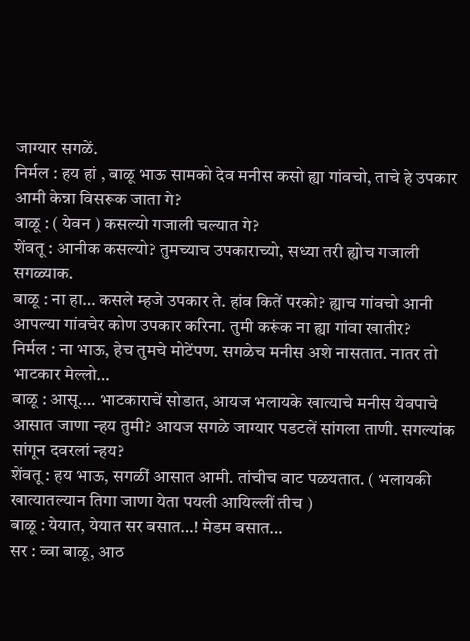जाग्यार सगळें.
निर्मल : हय हां , बाळू भाऊ सामको देव मनीस कसो ह्या गांवचो, ताचे हे उपकार आमी केन्ना विसरूक जाता गे?
बाळू : ( येवन ) कसल्यो गजाली चल्यात गे?
शेंवतू : आनीक कसल्यो? तुमच्याच उपकाराच्यो, सध्या तरी ह्योच गजाली सगळ्याक.
बाळू : ना हा… कसले म्हजे उपकार ते. हांव कितें परको? ह्याच गांवचो आनी आपल्या गांवचेर कोण उपकार करिना. तुमी करूंक ना ह्या गांवा खातीर?
निर्मल : ना भाऊ, हेच तुमचे मोटेंपण. सगळेच मनीस अशे नासतात. नातर तो भाटकार मेल्लो…
बाळू : आसू…. भाटकाराचें सोडात, आयज भलायके खात्याचे मनीस येवपाचे आसात जाणा न्हय तुमी? आयज सगळे जाग्यार पडटलें सांगला ताणी. सगल्यांक सांगून दवरलां न्हय?
शेंवतू : हय भाऊ, सगळीं आसात आमी. तांचीच वाट पळयतात. ( भलायकी खात्यातल्यान तिगा जाणा येता पयली आयिल्लीं तीच )
बाळू : येयात, येयात सर बसात…! मेडम बसात…
सर : व्वा बाळू, आठ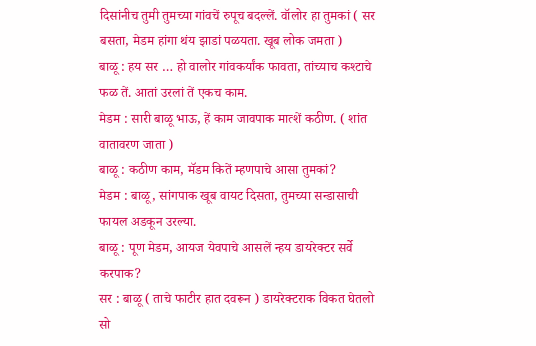दिसांनीच तुमी तुमच्या गांवचें रुपूच बदल्लें. वॉलोर हा तुमकां ( सर बसता, मेडम हांगा थंय झाडां पळयता. खूब लोक जमता )
बाळू : हय सर … हो वालोर गांवकर्यांक फावता, तांच्याच कश्टाचे फळ तें. आतां उरलां तें एकच काम.
मेडम : सारी बाळू भाऊ, हें काम जावपाक मात्शें कठीण. ( शांत वातावरण जाता )
बाळू : कठीण काम, मॅडम कितें म्हणपाचे आसा तुमकां?
मेडम : बाळू, सांगपाक खूब वायट दिसता, तुमच्या सन्डासाची फायल अडकून उरल्या.
बाळू : पूण मेडम, आयज येवपाचे आसलें न्हय डायरेक्टर सर्वे करपाक?
सर : बाळू ( ताचे फाटीर हात दवरून ) डायरेक्टराक विकत घेतलो सो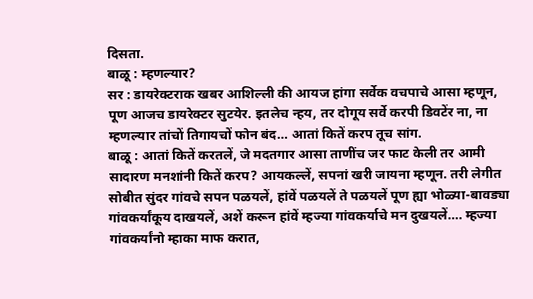दिसता.
बाळू : म्हणल्यार?
सर : डायरेक्टराक खबर आशिल्ली की आयज हांगा सर्वेक वचपाचे आसा म्हणून, पूण आजच डायरेक्टर सुटयेर. इतलेच न्हय, तर दोगूय सर्वे करपी डिवटेंर ना, ना म्हणल्यार तांचों तिगायचों फोन बंद… आतां कितें करप तूच सांग.
बाळू : आतां कितें करतलें, जे मदतगार आसा ताणींच जर फाट केली तर आमी सादारण मनशांनी कितें करप? आयकल्लें, सपनां खरी जायना म्हणून. तरी लेगीत सोबीत सुंदर गांवचे सपन पळयलें, हांवें पळयलें ते पळयलें पूण ह्या भोळ्या-बावड्या गांवकर्यांकूय दाखयलें, अशें करून हांवें म्हज्या गांवकर्याचे मन दुखयलें…. म्हज्या गांवकर्यांनो म्हाका माफ करात,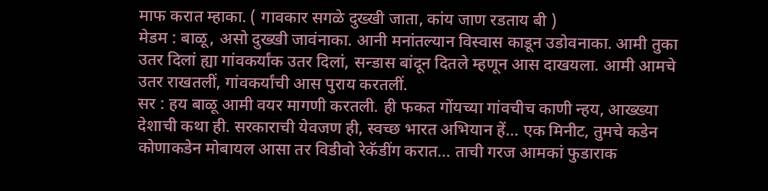माफ करात म्हाका. ( गावकार सगळे दुख्खी जाता, कांय जाण रडताय बी )
मेडम : बाळू, असो दुख्खी जावंनाका. आनी मनांतल्यान विस्वास काडून उडोवनाका. आमी तुका उतर दिलां ह्या गांवकर्यांक उतर दिलां, सन्डास बांदून दितले म्हणून आस दाखयला. आमी आमचे उतर राखतलीं, गांवकर्यांची आस पुराय करतलीं.
सर : हय बाळू आमी वयर मागणी करतली. ही फकत गोंयच्या गांवचीच काणी न्हय, आख्ख्या देशाची कथा ही. सरकाराची येवजण ही, स्वच्छ भारत अभियान हें… एक मिनीट, तुमचे कडेन कोणाकडेन मोबायल आसा तर विडीवो रेकॅडींग करात… ताची गरज आमकां फुडाराक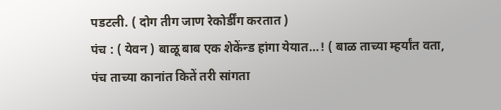पडटली. ( दोग तीग जाण रेकोर्डींग करतात )
पंच : ( येवन ) बाळू बाब एक शेकेंन्ड हांगा येयात…! ( बाळ ताच्या म्हर्यांत वता, पंच ताच्या कानांत कितें तरी सांगता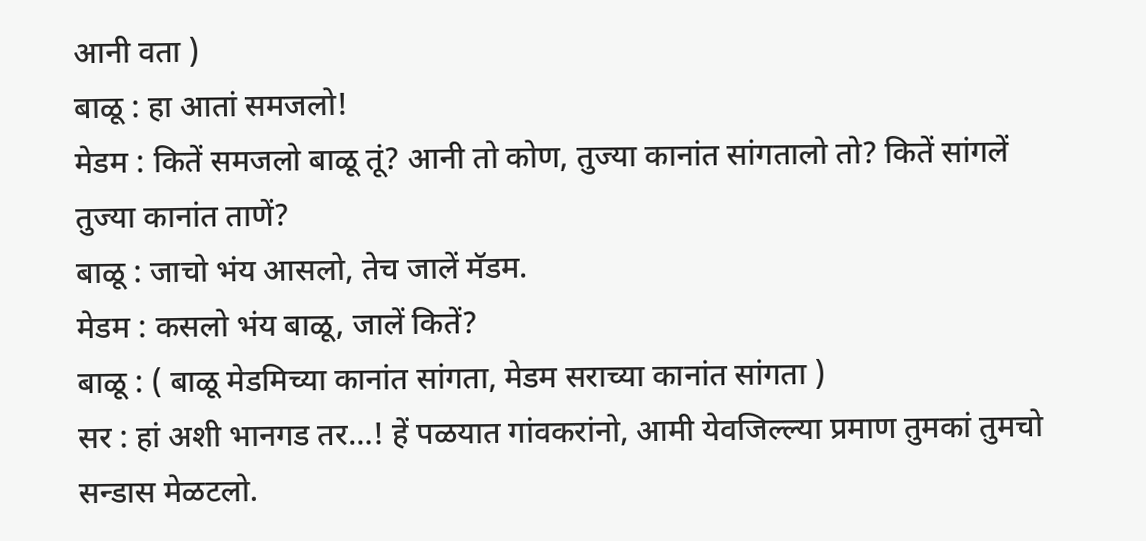आनी वता )
बाळू : हा आतां समजलो!
मेडम : कितें समजलो बाळू तूं? आनी तो कोण, तुज्या कानांत सांगतालो तो? कितें सांगलें तुज्या कानांत ताणें?
बाळू : जाचो भंय आसलो, तेच जालें मॅडम.
मेडम : कसलो भंय बाळू, जालें कितें?
बाळू : ( बाळू मेडमिच्या कानांत सांगता, मेडम सराच्या कानांत सांगता )
सर : हां अशी भानगड तर…! हें पळयात गांवकरांनो, आमी येवजिल्ल्या प्रमाण तुमकां तुमचो सन्डास मेळटलो.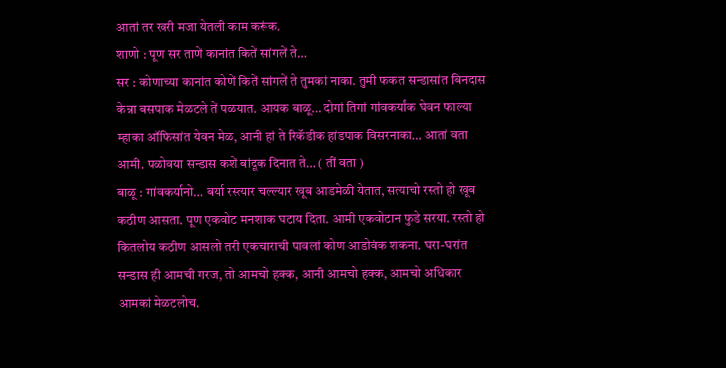आतां तर खरी मजा येतली काम करूंक.
शाणो : पूण सर ताणें कानांत कितें सांगलें ते…
सर : कोणाच्या कानांत कोणें कितें सांगलें ते तुमकां नाका. तुमी फकत सन्डासांत बिनदास केन्ना बसपाक मेळटले तें पळयात. आयक बाळू… दोगां तिगां गांवकर्यांक घेवन फाल्या म्हाका ऑफिसांत येवन मेळ, आनी हां ते रिकॅडीक हांडपाक विसरनाका… आतां वता आमी. पळोवया सन्डास कशें बांदूक दिनात ते… ( तीं वता )
बाळू : गांवकर्यानो… बर्या रस्त्यार चल्ल्यार खूब आडमेळी येतात, सत्याचो रस्तो हो खूब कठीण आसता. पूण एकवोट मनशाक घटाय दिता. आमी एकवोटान फुडे सरया. रस्तो हो कितलोय कठीण आसलो तरी एकचाराची पावलां कोण आडोवंक शकना. घरा-घरांत सन्डास ही आमची गरज, तो आमचो हक्क, आनी आमचो हक्क, आमचो अधिकार आमकां मेळटलोच.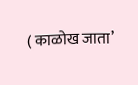( काळोख जाता’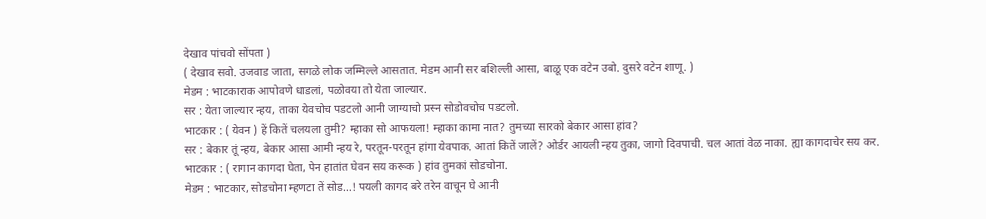देखाव पांचवो सोंपता )
( देखाव सवो. उजवाड जाता, सगळे लोक जम्मिल्ले आसतात. मेडम आनी सर बशिल्ली आसा, बाळू एक वटेन उबो. दुसरे वटेन शाणू. )
मेडम : भाटकाराक आपोवणे धाडलां, पळोवया तो येता जाल्यार.
सर : येता जाल्यार न्हय, ताका येवचोच पडटलो आनी जाग्याचो प्रस्न सोडोवचोच पडटलो.
भाटकार : ( येवन ) हें कितें चलयला तुमी? म्हाका सो आफयला! म्हाका कामा नात? तुमच्या सारको बेकार आसा हांव?
सर : बेकार तूं न्हय, बेकार आसा आमी न्हय रे, परतून-परतून हांगा येवपाक. आतां कितें जालें? ओर्डर आयली न्हय तुका, जागो दिवपाची. चल आतां वेळ नाका. ह्या कागदाचेर सय कर.
भाटकार : ( रागान कागदा घेता, पेन हातांत घेवन सय करूक ) हांव तुमकां सोडचोना.
मेडम : भाटकार, सोडचोना म्हणटा तें सोड…! पयली कागद बरे तरेन वाचून घे आनी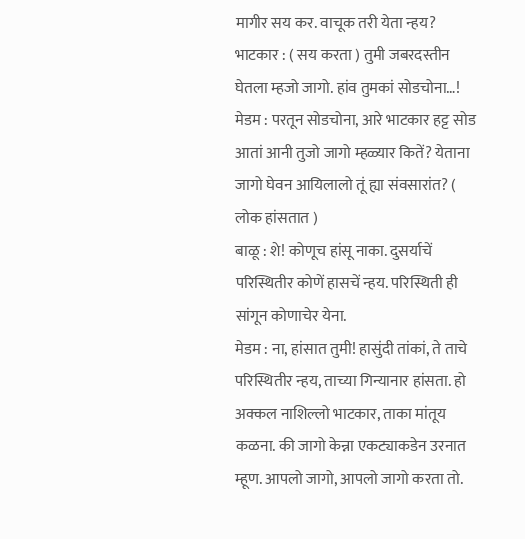मागीर सय कर. वाचूक तरी येता न्हय?
भाटकार : ( सय करता ) तुमी जबरदस्तीन घेतला म्हजो जागो. हांव तुमकां सोडचोना…!
मेडम : परतून सोडचोना, आरे भाटकार हट्ट सोड आतां आनी तुजो जागो म्हळ्यार कितें? येताना जागो घेवन आयिलालो तूं ह्या संवसारांत? ( लोक हांसतात )
बाळू : शे! कोणूच हांसू नाका. दुसर्याचें परिस्थितीर कोणें हासचें न्हय. परिस्थिती ही सांगून कोणाचेर येना.
मेडम : ना, हांसात तुमी! हासुंदी तांकां, ते ताचे परिस्थितीर न्हय, ताच्या गिन्यानार हांसता. हो अक्कल नाशिल्लो भाटकार, ताका मांतूय कळना. की जागो केन्ना एकट्याकडेन उरनात म्हूण. आपलो जागो, आपलो जागो करता तो.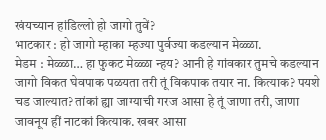खंयच्यान हांडिल्लो हो जागो तुवें?
भाटकार : हो जागो म्हाका म्हज्या पुर्वज्या कडल्यान मेळ्ळा.
मेडम : मेळ्ळा… हा फुकट मेळ्ळा न्हय? आनी हे गांवकार तुमचे कडल्यान जागो विकत घेवपाक पळयता तरी तूं विकपाक तयार ना. कित्याक? पयशे चड जाल्यात? तांकां ह्या जाग्याची गरज आसा हे तूं जाणा तरी, जाणा जावनूय हीं नाटकां कित्याक. खबर आसा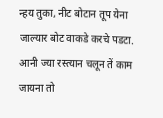न्हय तुका, नीट बोटान तूप येना जाल्यार बोट वाकडे करचे पडटा. आनी ज्या रस्त्यान चलून तें काम जायना तो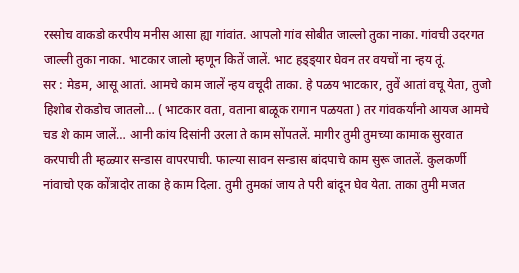रस्सोच वाकडो करपीय मनीस आसा ह्या गांवांत. आपलो गांव सोबीत जाल्लो तुका नाका. गांवची उदरगत जाल्ली तुका नाका. भाटकार जालो म्हणून कितें जालें. भाट हड्ड्यार घेवन तर वयचों ना न्हय तूं.
सर : मेडम, आसू आतां. आमचे काम जालें न्हय वचूदी ताका. हे पळय भाटकार, तुवें आतां वचू येता, तुजो हिशोब रोकडोच जातलो… ( भाटकार वता, वताना बाळूक रागान पळयता ) तर गांवकर्यांनो आयज आमचे चड शे काम जालें… आनी कांय दिसांनी उरला ते काम सोंपतलें. मागीर तुमी तुमच्या कामाक सुरवात करपाची ती म्हळ्यार सन्डास वापरपाची. फाल्या सावन सन्डास बांदपाचे काम सुरू जातलें. कुलकर्णी नांवाचो एक कोंत्रादोर ताका हे काम दिला. तुमी तुमकां जाय ते परी बांदून घेव येता. ताका तुमी मजत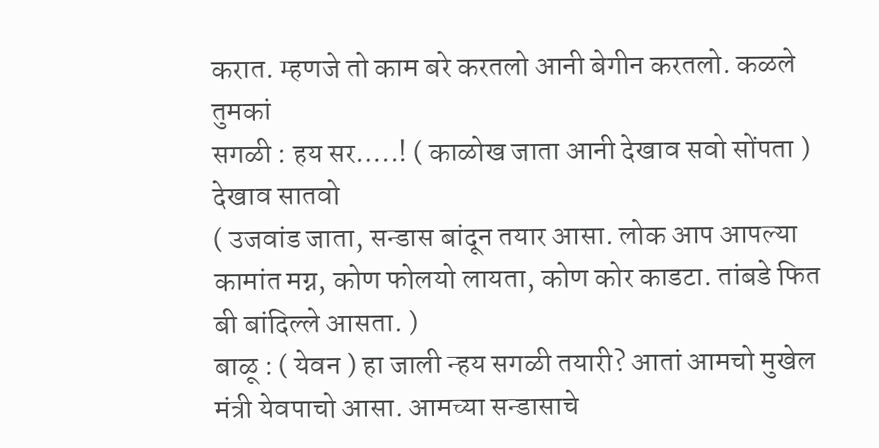करात. म्हणजे तो काम बरे करतलो आनी बेगीन करतलो. कळले तुमकां
सगळी : हय सर…..! ( काळोख जाता आनी देखाव सवो सोंपता )
देखाव सातवो
( उजवांड जाता, सन्डास बांदून तयार आसा. लोक आप आपल्या कामांत मग्न, कोण फोलयो लायता, कोण कोर काडटा. तांबडे फित बी बांदिल्ले आसता. )
बाळू : ( येवन ) हा जाली न्हय सगळी तयारी? आतां आमचो मुखेल मंत्री येवपाचो आसा. आमच्या सन्डासाचे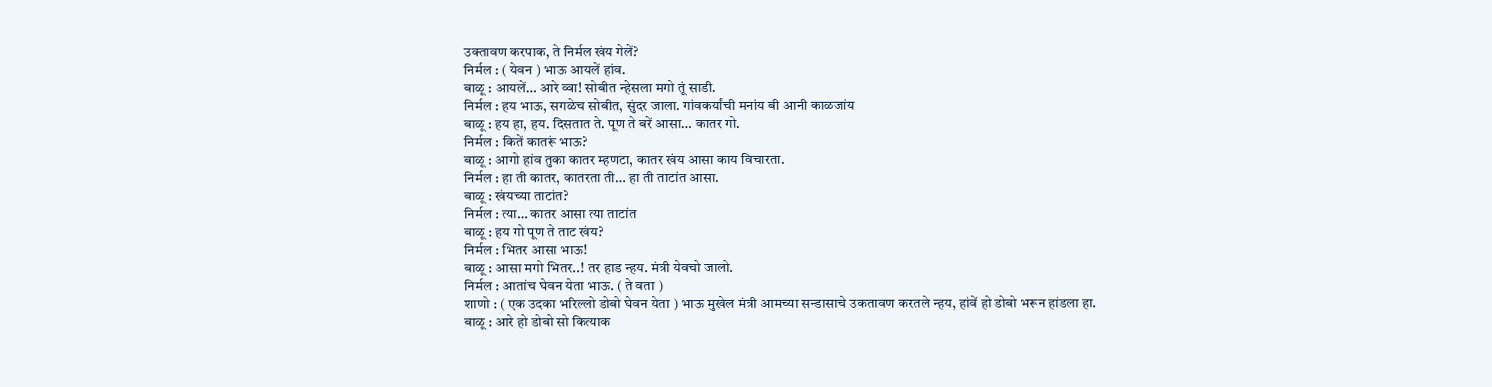उक्तावण करपाक, ते निर्मल खंय गेलें?
निर्मल : ( येवन ) भाऊ आयलें हांव.
बाळू : आयलें… आरे व्वा! सोबीत न्हेसला मगो तूं साडी.
निर्मल : हय भाऊ, सगळेच सोबीत, सुंदर जाला. गांवकर्यांची मनांय बी आनी काळजांय
बाळू : हय हा, हय. दिसतात ते. पूण ते बरें आसा… कातर गो.
निर्मल : कितें कातरूं भाऊ?
बाळू : आगो हांव तुका कातर म्हणटा, कातर खंय आसा काय विचारता.
निर्मल : हा ती कातर, कातरता ती… हा ती ताटांत आसा.
बाळू : खंयच्या ताटांत?
निर्मल : त्या… कातर आसा त्या ताटांत
बाळू : हय गो पूण ते ताट खंय?
निर्मल : भितर आसा भाऊ!
बाळू : आसा मगो भितर..! तर हाड न्हय. मंत्री येवचो जालो.
निर्मल : आतांच घेवन येता भाऊ. ( ते वता )
शाणो : ( एक उदका भरिल्लो डोबो घेवन येता ) भाऊ मुखेल मंत्री आमच्या सन्डासाचे उकतावण करतले न्हय, हांवें हो डोबो भरून हांडला हा.
बाळू : आरे हो डोबो सो कित्याक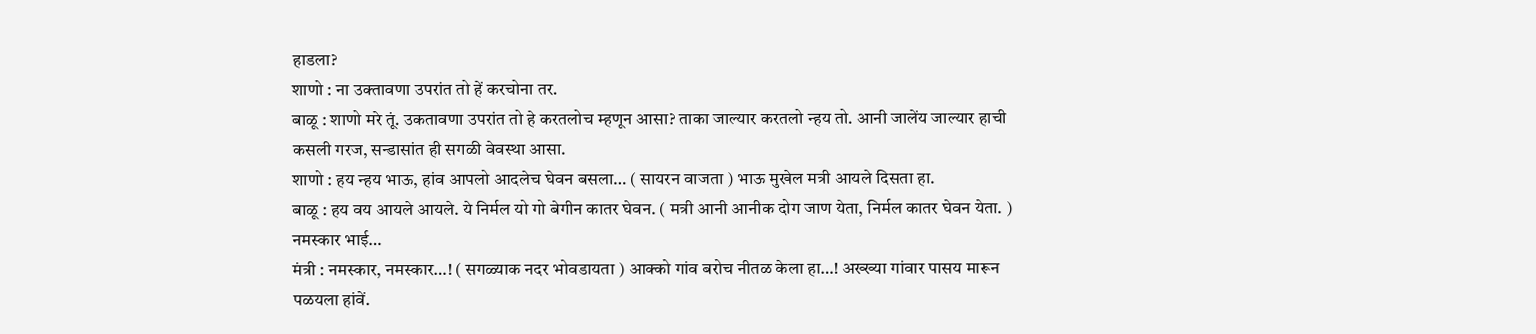हाडला?
शाणो : ना उक्तावणा उपरांत तो हें करचोना तर.
बाळू : शाणो मरे तूं. उकतावणा उपरांत तो हे करतलोच म्हणून आसा? ताका जाल्यार करतलो न्हय तो. आनी जालेंय जाल्यार हाची कसली गरज, सन्डासांत ही सगळी वेवस्था आसा.
शाणो : हय न्हय भाऊ, हांव आपलो आदलेच घेवन बसला… ( सायरन वाजता ) भाऊ मुखेल मत्री आयले दिसता हा.
बाळू : हय वय आयले आयले. ये निर्मल यो गो बेगीन कातर घेवन. ( मत्री आनी आनीक दोग जाण येता, निर्मल कातर घेवन येता. ) नमस्कार भाई…
मंत्री : नमस्कार, नमस्कार…! ( सगळ्याक नदर भोवडायता ) आक्को गांव बरोच नीतळ केला हा…! अख्ख्या गांवार पासय मारून पळयला हांवें.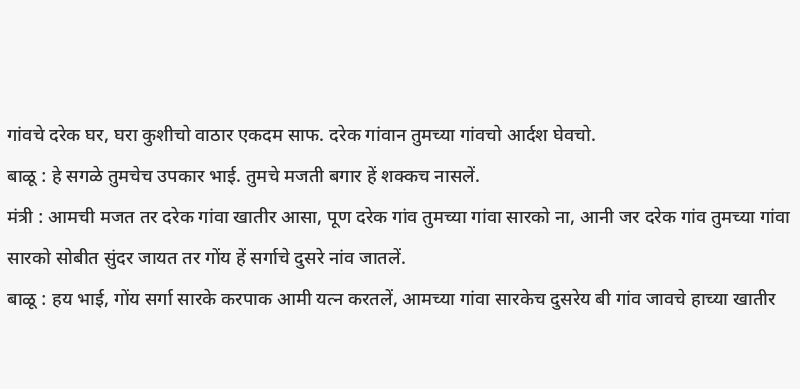गांवचे दरेक घर, घरा कुशीचो वाठार एकदम साफ. दरेक गांवान तुमच्या गांवचो आर्दश घेवचो.
बाळू : हे सगळे तुमचेच उपकार भाई. तुमचे मजती बगार हें शक्कच नासलें.
मंत्री : आमची मजत तर दरेक गांवा खातीर आसा, पूण दरेक गांव तुमच्या गांवा सारको ना, आनी जर दरेक गांव तुमच्या गांवा सारको सोबीत सुंदर जायत तर गोंय हें सर्गाचे दुसरे नांव जातलें.
बाळू : हय भाई, गोंय सर्गा सारके करपाक आमी यत्न करतलें, आमच्या गांवा सारकेच दुसरेय बी गांव जावचे हाच्या खातीर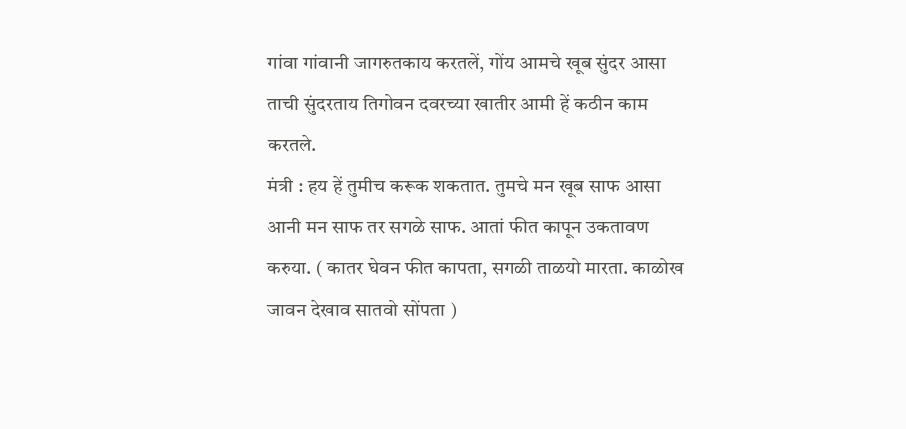गांवा गांवानी जागरुतकाय करतलें, गोंय आमचे खूब सुंदर आसा ताची सुंदरताय तिगोवन दवरच्या खातीर आमी हें कठीन काम करतले.
मंत्री : हय हें तुमीच करूक शकतात. तुमचे मन खूब साफ आसा आनी मन साफ तर सगळे साफ. आतां फीत कापून उकतावण करुया. ( कातर घेवन फीत कापता, सगळी ताळयो मारता. काळोख जावन देखाव सातवो सोंपता )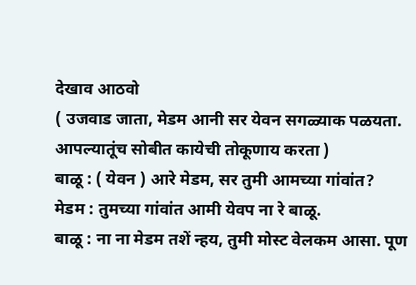देखाव आठवो
( उजवाड जाता, मेडम आनी सर येवन सगळ्याक पळयता. आपल्यातूंच सोबीत कायेची तोकूणाय करता )
बाळू : ( येवन ) आरे मेडम, सर तुमी आमच्या गांवांत?
मेडम : तुमच्या गांवांत आमी येवप ना रे बाळू.
बाळू : ना ना मेडम तशें न्हय, तुमी मोस्ट वेलकम आसा. पूण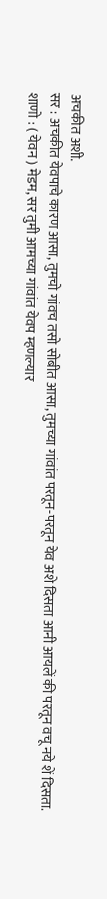अचकीत अशी.
सर : अचकीत येवपाचे कारण आसा, तुमचो गांवच तसो सोबीत आसा, तुमच्या गांवांत परतून-परतून येव अशे दिसता आनी आयलें की परतून वचू नये शें दिसता.
शाणो : ( येवन ) मेडम, सर तुमी आमच्या गांवांत येवप म्हणल्यार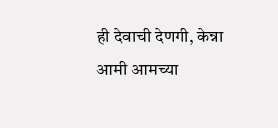ही देवाची देणगी, केन्ना आमी आमच्या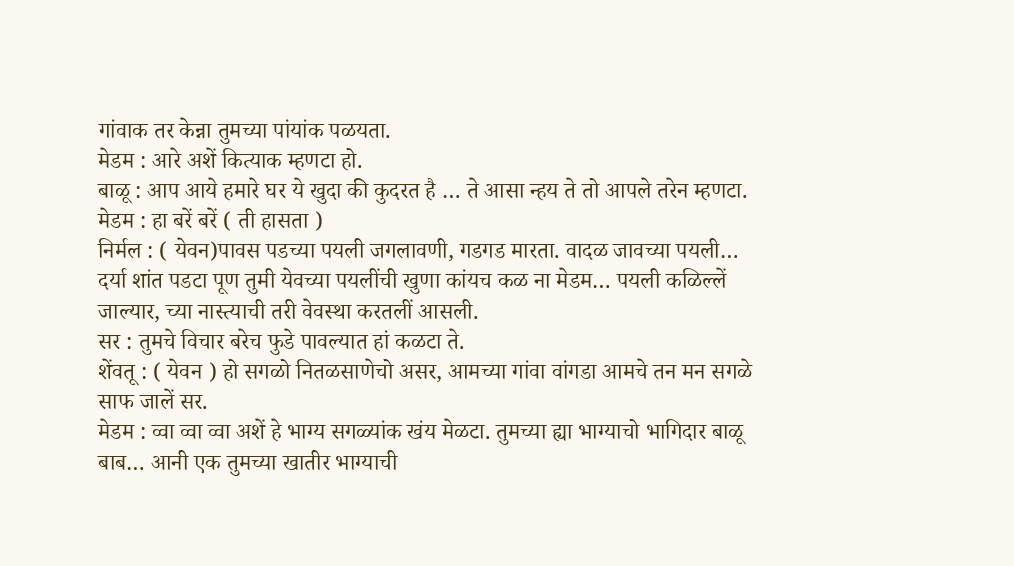गांवाक तर केन्ना तुमच्या पांयांक पळयता.
मेडम : आरे अशें कित्याक म्हणटा हो.
बाळू : आप आये हमारे घर ये खुदा की कुदरत है … ते आसा न्हय ते तो आपले तरेन म्हणटा.
मेडम : हा बरें बरें ( ती हासता )
निर्मल : ( येवन)पावस पडच्या पयली जगलावणी, गडगड मारता. वादळ जावच्या पयली… दर्या शांत पडटा पूण तुमी येवच्या पयलींची खुणा कांयच कळ ना मेडम… पयली कळिल्लें जाल्यार, च्या नास्त्याची तरी वेवस्था करतलीं आसली.
सर : तुमचे विचार बरेच फुडे पावल्यात हां कळटा ते.
शेंवतू : ( येवन ) हो सगळो नितळसाणेचो असर, आमच्या गांवा वांगडा आमचे तन मन सगळे साफ जालें सर.
मेडम : व्वा व्वा व्वा अशें हे भाग्य सगळ्यांक खंय मेळटा. तुमच्या ह्या भाग्याचो भागिदार बाळू बाब… आनी एक तुमच्या खातीर भाग्याची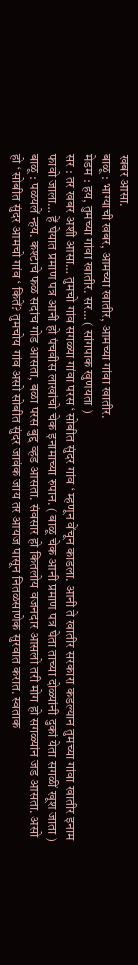खबर आसा.
बाळू : भाग्याची खबर, आमच्या खातीर, आमच्या गांवा खातीर.
मेडम : हय, तुमच्या गांवा खातीर. सर… ( सांगपाक खुणयता )
सर : तर खबर अशी आसा… तुमचो गांव सगळ्या गांवा परस ‘ सोबीत सुंदर गांव ‘ म्हणून वेंचून काडला. आनी ते खातीर सरकारा कडल्यान तुमच्या गांवा खातीर इनाम फावो जाला… हें घेयात प्रमाण पत्र आनी हो पंचवीस लाखांचो चेक इनामाच्या रुपान. ( बाळू चेक आनी प्रमाण पत्र घेता ताच्या दोळ्यांनी दुकां येता सगळीं खूश जाता )
बाळू : पळयलें न्हय. कश्टाचे फळ सदांच गोड आसता, बळा परस बुद्द व्हड आसता. संवसार हो कितलोय वजनदार आसलो तरी मोग हो सगळ्यांन जड आसता. असो हो ‘ सोबीत सुंदर आमचो गांव ‘ कितें? तुमचोय गांव असो सोबीत सुंदर जावंक जाय तर आयज पासून नितळसाणेक सुरवात करात. स्वताक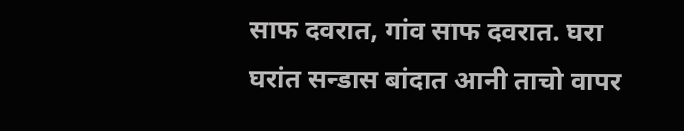साफ दवरात, गांव साफ दवरात. घरा घरांत सन्डास बांदात आनी ताचो वापर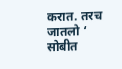करात. तरच जातलो ‘ सोबीत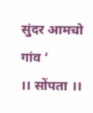सुंदर आमचो गांव ‘
।। सोंपता ।।